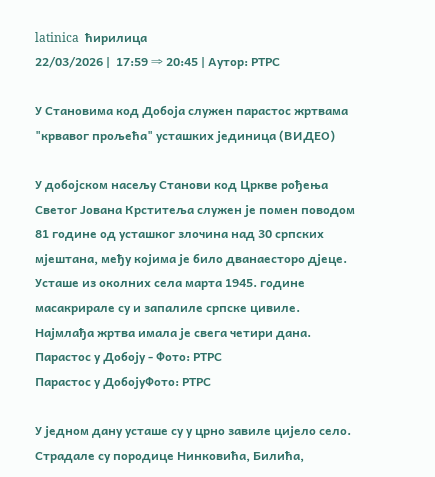latinica  ћирилица
22/03/2026 |  17:59 ⇒ 20:45 | Аутор: РТРС

У Становима код Добоја служен парастос жртвама "крвавог прољећа" усташких јединица (ВИДЕО)

У добојском насељу Станови код Цркве рођења Светог Јована Крститеља служен је помен поводом 81 године од усташког злочина над 30 српских мјештана, међу којима је било дванаесторо дјеце. Усташе из околних села марта 1945. године масакрирале су и запалиле српске цивиле. Најмлађа жртва имала је свега четири дана.
Парастос у Добоју - Фото: РТРС
Парастос у ДобојуФото: РТРС

У једном дану усташе су у црно завиле цијело село. Страдале су породице Нинковића, Билића,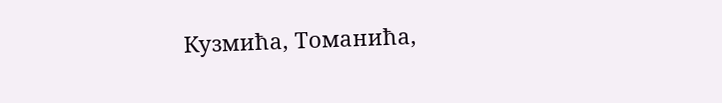Кузмића, Томанића,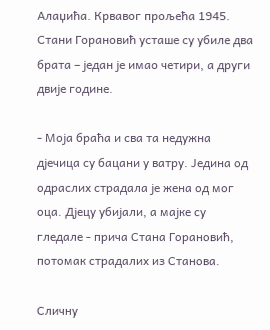Алаџића. Крвавог прољећа 1945. Стани Горановић усташе су убиле два брата – један је имао четири, а други двије године.

- Моја браћа и сва та недужна дјечица су бацани у ватру. Једина од одраслих страдала је жена од мог оца. Дјецу убијали, а мајке су гледале - прича Стана Горановић, потомак страдалих из Станова.

Сличну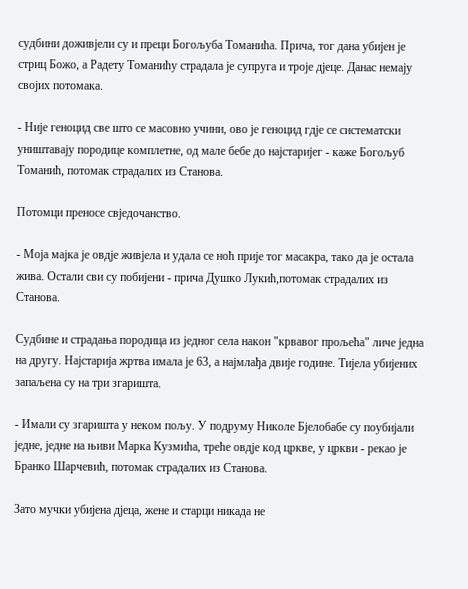судбини доживјели су и преци Богољуба Томанића. Прича, тог дана убијен је стриц Божо, а Радету Томанићу страдала је супруга и троје дјеце. Данас немају својих потомака.

- Није геноцид све што се масовно учини, ово је геноцид гдје се систематски уништавају породице комплетне, од мале бебе до најстаријег - каже Богољуб Томанић, потомак страдалих из Станова.

Потомци преносе свједочанство.

- Моја мајка је овдје живјела и удала се ноћ прије тог масакра, тако да је остала жива. Остали сви су побијени - прича Душко Лукић,потомак страдалих из Станова.

Судбине и страдања породица из једног села након "крвавог прољећа" личе једна на другу. Најстарија жртва имала је 63, а најмлађа двије године. Тијела убијених запаљена су на три згаришта.

- Имали су згаришта у неком пољу. У подруму Николе Бјелобабе су поубијали једне, једне на њиви Марка Кузмића, треће овдје код цркве, у цркви - рекао је Бранко Шарчевић, потомак страдалих из Станова.

Зато мучки убијена дјеца, жене и старци никада не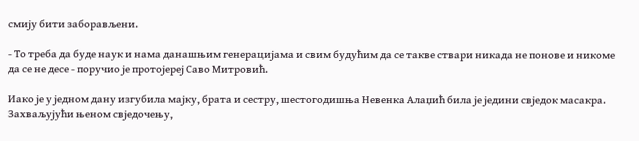смију бити заборављени.

- То треба да буде наук и нама данашњим генерацијама и свим будућим да се такве ствари никада не понове и никоме да се не десе - поручио је протојереј Саво Митровић.

Иако је у једном дану изгубила мајку, брата и сестру, шестогодишња Невенка Алаџић била је једини свједок масакра. Захваљујући њеном свједочењу,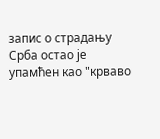запис о страдању Срба остао је упамћен као "крваво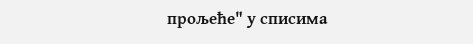прољеће" у списима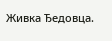Живка Ђедовца.